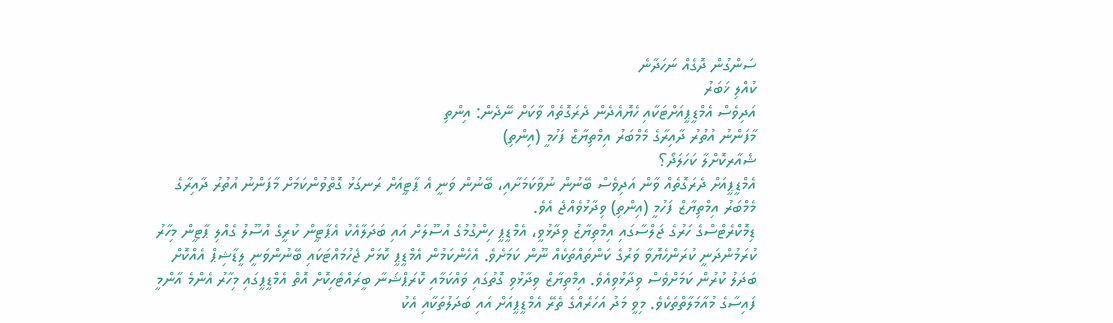ސަންގުން ދޮގެއް ނަހަދާނެ
ކުއްލި ޚަބަރު
އަދިވެސް އެމްޑީޕީއަށްޓަކާއި ހެޔޮއެދެން ދެރަގޮތެއް ވާކަށް ނޭދެން: އިންތި
މާފަންނު އުތުރު ދާއިރާގެ މެމްބަރު އިމްތިޔާޒް ފަހުމީ (އިންތި)
ޝެއާރކޮށްލާ ކަހަލަދޯ؟
އެމްޑީޕީއަށް ދެރަގޮތެއް ވާން އަދިވެސް ބޭނުން ނުވާކަމަށާއި، ބޭނުން ވަނީ އެ ޕާޓީއަށް ރަނގަޅު ގޮތްވުންކަމަށް މާފަންނު އުތުރު ދާއިރާގެ މެމްބަރު އިމްތިޔާޒް ފަހުމީ (އިންތި) ވިދާޅުވެއްޖެ އެވެ.
ޑިމޮކްރެޓްސްގެ ހަރުގެ ޖަލްސާގައި އިމްތިޔާޒު ވިދާޅުވީ، އެމްޑީޕީ ހިންގުމުގެ އުސޫލަށް އައި ބަދަލާއެކު އެޕާޓީން ކުރީގެ އުސޫލު ގެއްލި ޕާޓީން މިހާރު ކުރަމުންދަނީ ކުރަންހެޔޮވާ ވަރުގެ ކަންތައްތަކެއް ނޫން ކަމަށެވެ. އެހެންކަމުން އެމްޑީޕީ ކޮޅަށް ޖެހުމައްޓަކައި ބޭނުންވަނީ ލީޑާޝިޕް އެއްކޮށް ބަދަލު ކުރުން ކަމަށްވެސް ވިދާޅުވިއެވެ. އިމްތިޔާޒް ވިދާޅުވި ގޮތުގައި ވައްކަމާއި ކޮރަޕްޝަނާ ބީރައްޓެހިކޮށް އޮތް އެމްޑީޕީގައި މިހާރު އެންމެ އާންމީ ފައިސާގެ މުއާމަލާތްތަކެވެ. މިވީ މަދު އަހަރެއްގެ ތެރޭ އެމްޑީޕީއަށް އައި ބަދަލުތަކާއި އެކު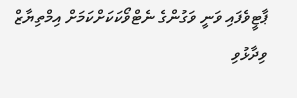ޕާޓީވެފައި ވަނީ ވަގުންގެ ނެޓްވޯކަކަށްކަމަށް އިމްތިޔާޒް ވިދާޅުވި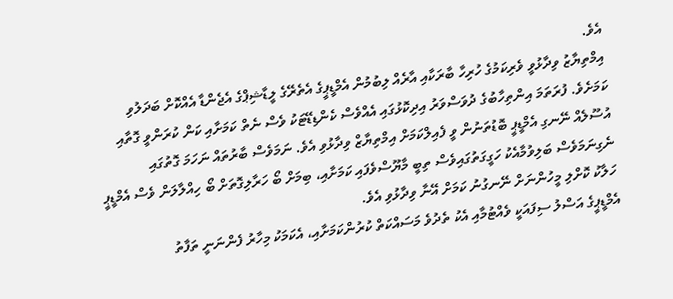އެވެ.
އިމްތިޔާޒު ވިދާޅުވީ ވެރިކަމުގެ ހުރިހާ ބާރަކާއި އާރެއް ލިބުމުން އެމްޑީޕީގެ އެތެރޭގެ ލީޑާޝިޕްގެ އެޖެންޑާ އެއްކޮށް ބަދަލުވި ކަމަށެވެ. ފުރަތަމަ އިންތިހާބުގެ ދުވަސްވަރު އިދިކޮޅުގައި އެއްވެސް ކެންޑިޑޭޓަކު ވެސް ނެތް ކަމަށާއި ކަން ކުރަންވީ ގޮތާއި އުސޫލެއް ނޭނގި އެމްޑީޕީ ބޮޑުތަނުން ވީ ފެއިލްކަމަށް އިމްތިޔާޒް ވިދާޅުވި އެވެ. ނަމަވެސް ބާރުތައް ނަހަމަ ގޮތުގައި ނެގިނަމަވެސް ބަލިވުމާއެކު ހަގީގަތުގައިވެސް ތިބީ މާޔޫސްވެފައި ކަމަށާއި، ބިމަށް ބޯ ހަރާލިގޮތަށް ބޯ ހިއްލާލަން ވެސް އެމްޑީޕީ ހަލާކު ކޮށްލި މީހުންނަށް ނޭނގުނު ކަމަށް އޭނާ ވިދާޅުވި އެވެ.
އެމްޑީޕީގެ އަސްލު ސިފައަކީ ވެއްޓުމާއި އެކު ތެދުވެ މަސައްކަތް ކުރުންކަމަށާއި، އެކަމަކު މިހާރު ފެންނަނީ ތަފާތު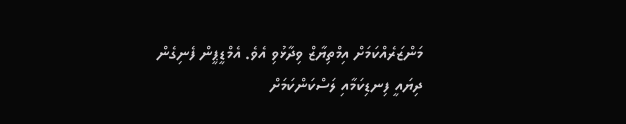މަންޒަރެއްކަމަށް އިމްތިޔާޒް ވިދާޅުވި އެވެ. އެމްޑީޕީން ފެނިގެން ދިޔައީ ފިނޑިކަމާއި ލަސްކަންކަމަށް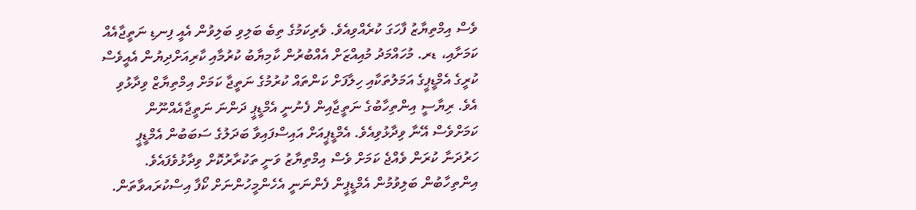ވެސް އިމްތިޔާޒު ފާހަގަ ކުރެއްވިއެވެ. ވެރިކަމުގެ ތިބެ ބަލިވި ބަލިވުން އެއީ ފިނޑި ނަތީޖާއެއް ކަމަށާއި، ޑރ. މުހައްމަދު މުއިއްޒަށް އެއްބުރުން ކާމިޔާބު ކުރުމާއި ކާރިއަށްދިޔުން އެއީވެސް ކުރީގެ އެމްޑީޕީގެ އަމަލުތަކާއި ހިލާފަށް ކަންތައް ކުރުމުގެ ނަތީޖާ ކަމަށް އިމްތިޔާޒް ވިދާޅުވި އެވެ. ރިޔާސީ އިންތިހާބުގެ ނަތީޖާއިން ފެނުނީ އެމްޑީޕީ ދަންނަ ނަތީޖާއެއްނޫން ކަމަށްވެސް އޭނާ ވިދާޅުވިއެވެ. އެމްޑީޕީއަށް އައިސްފައިވާ ބަދަލުގެ ސަބަބުން އެމްޑީޕީ ހަރުދަނާ ކުރަން ވެއްޖެ ކަމަށް ވެސް އިމްތިޔާޒު ވަނީ ތަކުރާރުކޮށް ވިދާޅުވެފައެވެ.
އިންތިހާބުން ބަލިވުމުން އެމްޑީޕީން ފެންނަނީ އެހެންމީހުންނަށް ކޯފާ އިސްކުރައވާތަން.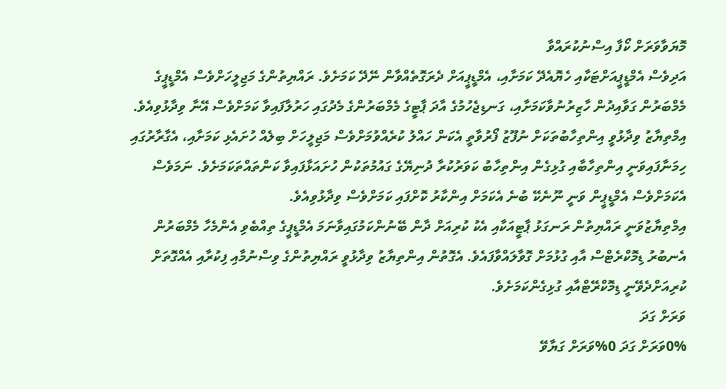މޮޔަވާވަރަށް ކޯފާ އިސްނުކުރައްވާ
އަދިވެސް އެމްޑީޕީއަށްޓަކާއި ހެޔޮއެދޭ ކަމަށާއި، އެމްޑީޕީއަށް ދެރަގޮތެއްވާން ނޭދޭ ކަމަށެވެ. ރައްޔިތުންގެ މަޖިލީހަށްވެސް އެމްޑީޕީގެ މެމްބަރުން ގަވާއިދުން ހާޒިރުނުވާކަމަށާއި، ގަނޑިޖެހުމުގެ އާދަ ޕާޓީގެ މެމްބަރުންގެ މެދުގައި ހަރުލާފައިވާ ކަމަށްވެސް އޭނާ ވިދާޅުވިއެވެ.
އިމްތިޔާޒު ވިދާޅުވީ އިންތިހާބުތަކަށް ނުފޫޒު ފޯރުވާތީ އެކަން ހައްލު ކުރެއްވުމަށްވެސް މަޖިލީހަށް ބިލެއް ހުށައެޅި ކަމަށާއި، އެގާރާރުގައި ހިމަނާފައިވަނީ އިންތިހާބާއި ގުޅިގެން އިންތިހާބު ކަވަރުކުރާ ދުނިޔޭގެ ގައުމުތަކުން ހުށައަޅާފައިވާ ކަންތައްތަކަމަށެވެ. ނަމަވެސް އެކަމަށްވެސް އެމްޑީޕީން ވަނީ ނޫނެކޭ ބުނެ އެކަމަށް އިންކާރު ކޮށްފައި ކަމަށްވެސް ވިދާޅުވިއެވެ.
އިމްތިޔާޒުވަނީ ރައްޔިތުން ރަނގަޅު ޕާޓީއަކާއި އެކު ކުރިއަށް ދާން ބޭނުންކަމުގައިވާނަމަ އެމްޑީޕީގެ ތިއްބެވި އެންމެހާ މެމްބަރުން އެނބުރު ޑިމޮކްރެޓްސް އާއި ގުޅުމަށް ގޮވާލައްވާފައެވެ. އެގޮތުން އިންތިޔާޒު ވިދާޅުވީ ރައްޔިތުންގެ ވިސްނުމާއި ފިކުރާއި އެއްގޮތަށް ކުރިއަށްދެވޭނީ ޑިމޮކްރޭޓްއާއި ގުޅިގެންކަމަށެވެ.
ވަރަށް ގަދަ
0%ވަރަށް ގަދަ 0%ވަރަށް ގަޔާވޭ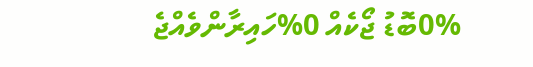0%ބޮޑު ޖޯކެއް 0%ހައިރާންވެއްޖެ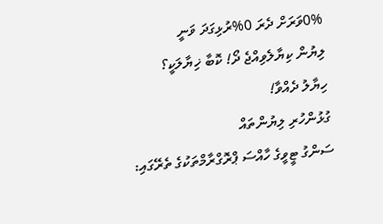0%ވަރަށް ދެރަ 0%ރުޅިގަދަ ވަނީ
ލިޔުން ކިޔާލެވިއްޖެ ދޯ! ކޮބާ ޚިޔާލަކީ؟
ހިޔާލު ދެއްވާ!
ގުޅުންހުރި ލިޔުންތައް
ސަންގު ޓީވީގެ ހާއްސަ ޕްރޮގްރާމްތަކުގެ ތެރޭގައި: